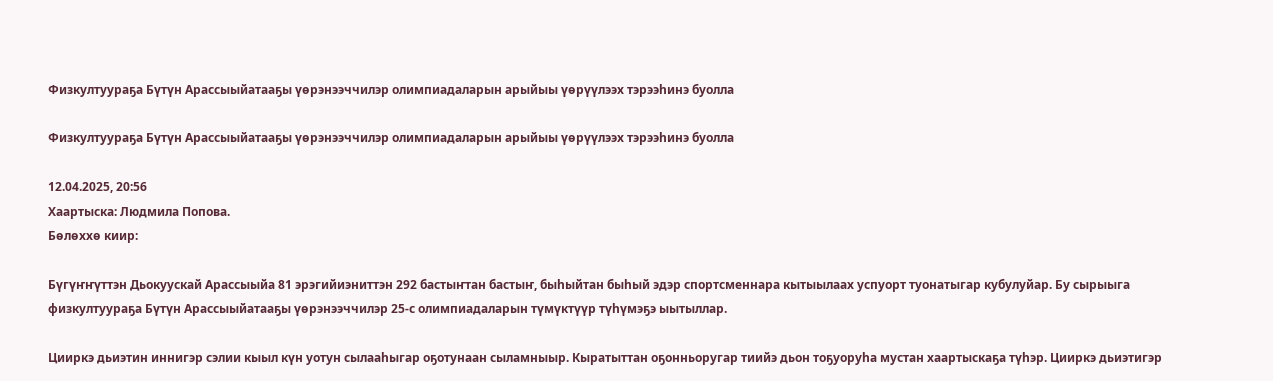Физкултуураҕа Бүтүн Арассыыйатааҕы үөрэнээччилэр олимпиадаларын арыйыы үөрүүлээх тэрээһинэ буолла

Физкултуураҕа Бүтүн Арассыыйатааҕы үөрэнээччилэр олимпиадаларын арыйыы үөрүүлээх тэрээһинэ буолла

12.04.2025, 20:56
Хаартыска: Людмила Попова.
Бөлөххө киир:

Бүгүҥҥүттэн Дьокуускай Арассыыйа 81 эрэгийиэниттэн 292 бастыҥтан бастыҥ, быһыйтан быһый эдэр спортсменнара кытыылаах успуорт туонатыгар кубулуйар. Бу сырыыга физкултуураҕа Бүтүн Арассыыйатааҕы үөрэнээччилэр 25-с олимпиадаларын түмүктүүр түһүмэҕэ ыытыллар.

Цииркэ дьиэтин иннигэр сэлии кыыл күн уотун сылааһыгар оҕотунаан сыламныыр. Кыратыттан оҕонньоругар тиийэ дьон тоҕуоруһа мустан хаартыскаҕа түһэр. Цииркэ дьиэтигэр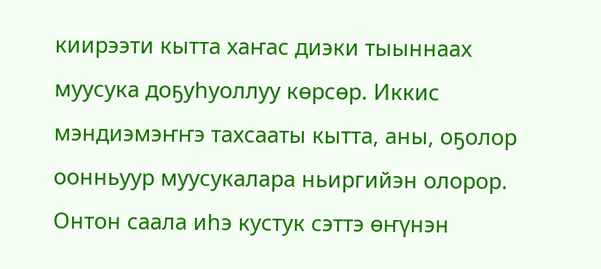киирээти кытта хаҥас диэки тыыннаах муусука доҕуһуоллуу көрсөр. Иккис мэндиэмэҥҥэ тахсааты кытта, аны, оҕолор оонньуур муусукалара ньиргийэн олорор. Онтон саала иһэ кустук сэттэ өҥүнэн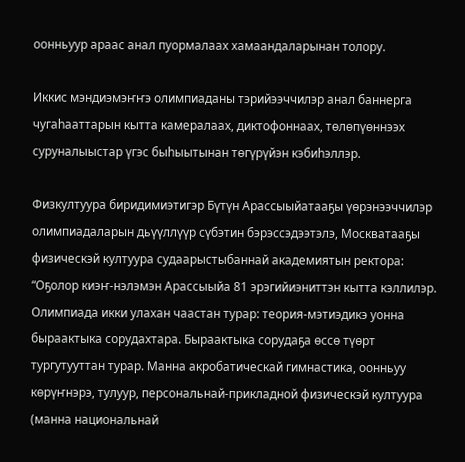оонньуур араас анал пуормалаах хамаандаларынан толору.

Иккис мэндиэмэҥҥэ олимпиаданы тэрийээччилэр анал баннерга чугаһааттарын кытта камералаах, диктофоннаах, төлөпүөннээх суруналыыстар үгэс быһыытынан төгүрүйэн кэбиһэллэр.

Физкултуура биридимиэтигэр Бүтүн Арассыыйатааҕы үөрэнээччилэр олимпиадаларын дьүүллүүр сүбэтин бэрэссэдээтэлэ, Москватааҕы физическэй култуура судаарыстыбаннай академиятын ректора: “Оҕолор киэҥ-нэлэмэн Арассыыйа 81 эрэгийиэниттэн кытта кэллилэр. Олимпиада икки улахан чаастан турар: теория-мэтиэдикэ уонна быраактыка сорудахтара. Быраактыка сорудаҕа өссө түөрт тургутууттан турар. Манна акробатическай гимнастика, оонньуу көрүҥнэрэ, тулуур, персональнай-прикладной физическэй култуура (манна национальнай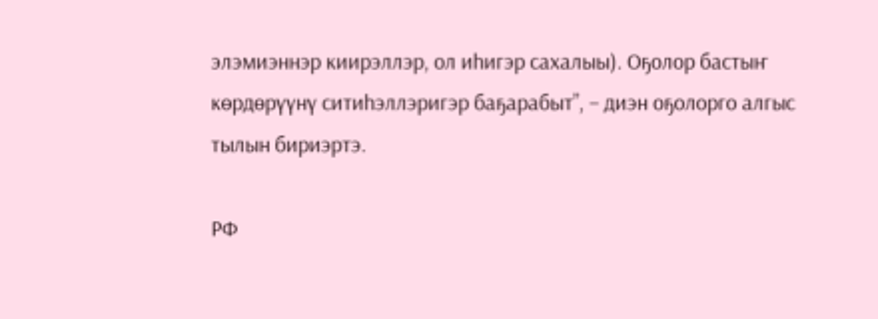элэмиэннэр киирэллэр, ол иһигэр сахалыы). Оҕолор бастыҥ көрдөрүүнү ситиһэллэригэр баҕарабыт”, – диэн оҕолорго алгыс тылын бириэртэ.

РФ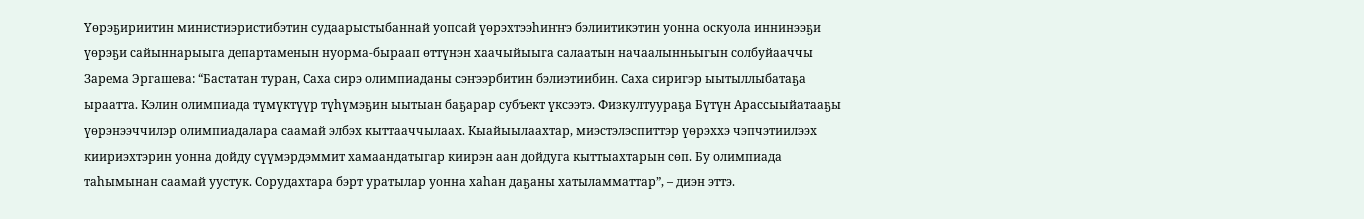Үөрэҕириитин министиэристибэтин судаарыстыбаннай уопсай үөрэхтээһиҥҥэ бэлиитикэтин уонна оскуола иннинээҕи үөрэҕи сайыннарыыга департаменын нуорма-быраап өттүнэн хаачыйыыга салаатын начаалынньыгын солбуйааччы Зарема Эргашева: “Бастатан туран, Саха сирэ олимпиаданы сэҥээрбитин бэлиэтиибин. Саха сиригэр ыытыллыбатаҕа ыраатта. Кэлин олимпиада түмүктүүр түһүмэҕин ыытыан баҕарар субъект үксээтэ. Физкултуураҕа Бүтүн Арассыыйатааҕы үөрэнээччилэр олимпиадалара саамай элбэх кыттааччылаах. Кыайыылаахтар, миэстэлэспиттэр үөрэххэ чэпчэтиилээх киириэхтэрин уонна дойду сүүмэрдэммит хамаандатыгар киирэн аан дойдуга кыттыахтарын сөп. Бу олимпиада таһымынан саамай уустук. Сорудахтара бэрт уратылар уонна хаһан даҕаны хатыламматтар”, – диэн эттэ.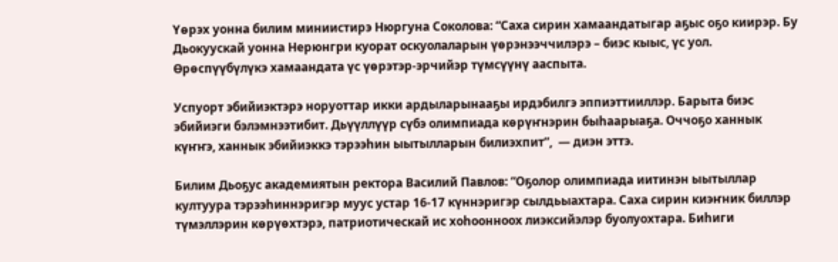Үөрэх уонна билим миниистирэ Нюргуна Соколова: “Саха сирин хамаандатыгар аҕыс оҕо киирэр. Бу Дьокуускай уонна Нерюнгри куорат оскуолаларын үөрэнээччилэрэ – биэс кыыс, үс уол. Өрөспүүбүлүкэ хамаандата үс үөрэтэр-эрчийэр түмсүүнү ааспыта.

Успуорт эбийиэктэрэ норуоттар икки ардыларынааҕы ирдэбилгэ эппиэттииллэр. Барыта биэс эбийиэги бэлэмнээтибит. Дьүүллүүр сүбэ олимпиада көрүҥнэрин быһаарыаҕа. Оччоҕо ханнык күҥҥэ, ханнык эбийиэккэ тэрээһин ыытылларын билиэхпит”,  — диэн эттэ.

Билим Дьоҕус академиятын ректора Василий Павлов: “Оҕолор олимпиада иитинэн ыытыллар култуура тэрээһиннэригэр муус устар 16-17 күннэригэр сылдьыахтара. Саха сирин киэҥник биллэр түмэллэрин көрүөхтэрэ, патриотическай ис хоһоонноох лиэксийэлэр буолуохтара. Биһиги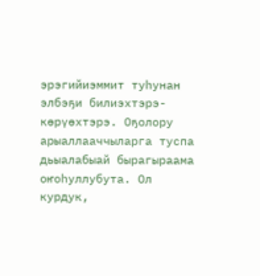эрэгийиэммит туһунан элбэҕи билиэхтэрэ-көрүөхтэрэ. Оҕолору арыаллааччыларга туспа дьыалабыай бырагыраама оҥоһуллубута. Ол курдук,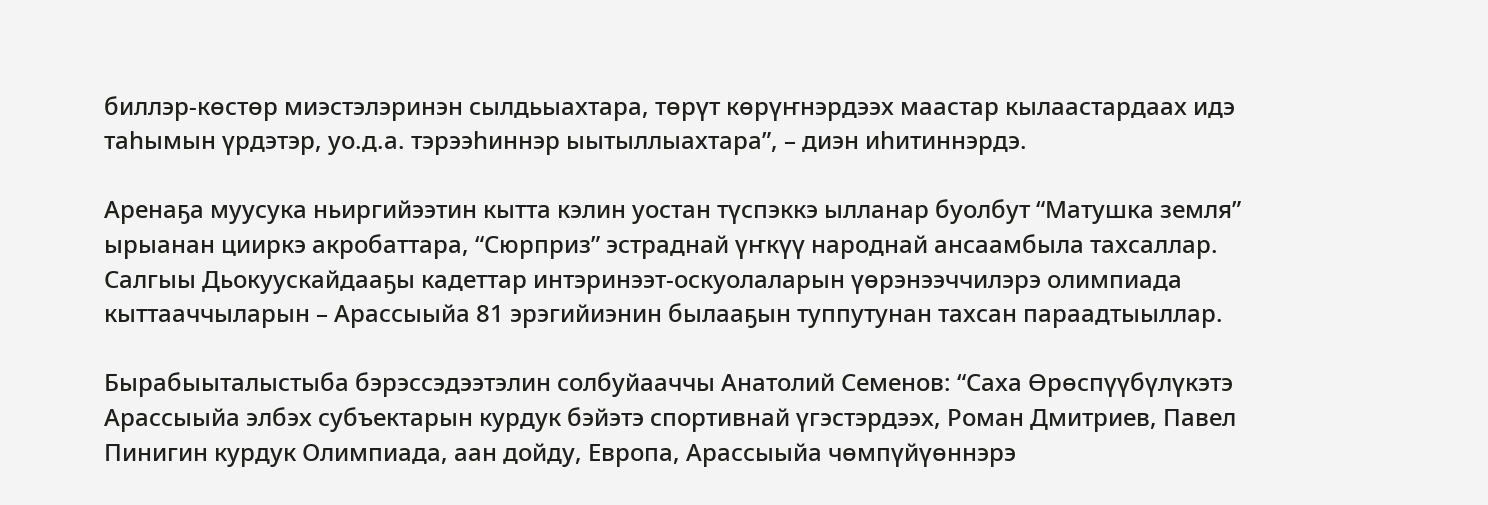биллэр-көстөр миэстэлэринэн сылдьыахтара, төрүт көрүҥнэрдээх маастар кылаастардаах идэ таһымын үрдэтэр, уо.д.а. тэрээһиннэр ыытыллыахтара”, – диэн иһитиннэрдэ.

Аренаҕа муусука ньиргийээтин кытта кэлин уостан түспэккэ ылланар буолбут “Матушка земля” ырыанан цииркэ акробаттара, “Сюрприз” эстраднай үҥкүү народнай ансаамбыла тахсаллар. Салгыы Дьокуускайдааҕы кадеттар интэринээт-оскуолаларын үөрэнээччилэрэ олимпиада кыттааччыларын – Арассыыйа 81 эрэгийиэнин былааҕын туппутунан тахсан параадтыыллар.

Бырабыыталыстыба бэрэссэдээтэлин солбуйааччы Анатолий Семенов: “Саха Өрөспүүбүлүкэтэ Арассыыйа элбэх субъектарын курдук бэйэтэ спортивнай үгэстэрдээх, Роман Дмитриев, Павел Пинигин курдук Олимпиада, аан дойду, Европа, Арассыыйа чөмпүйүөннэрэ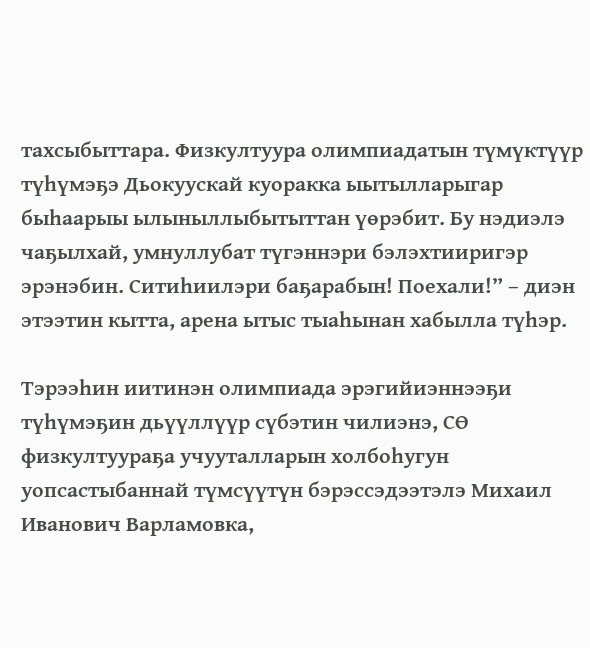тахсыбыттара. Физкултуура олимпиадатын түмүктүүр түһүмэҕэ Дьокуускай куоракка ыытылларыгар быһаарыы ылыныллыбытыттан үөрэбит. Бу нэдиэлэ чаҕылхай, умнуллубат түгэннэри бэлэхтииригэр эрэнэбин. Ситиһиилэри баҕарабын! Поехали!” – диэн этээтин кытта, арена ытыс тыаһынан хабылла түһэр.

Тэрээһин иитинэн олимпиада эрэгийиэннээҕи түһүмэҕин дьүүллүүр сүбэтин чилиэнэ, СӨ физкултуураҕа учууталларын холбоһугун уопсастыбаннай түмсүүтүн бэрэссэдээтэлэ Михаил Иванович Варламовка,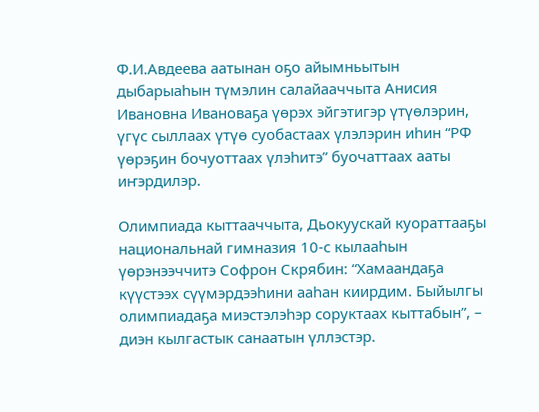Ф.И.Авдеева аатынан оҕо айымньытын дыбарыаһын түмэлин салайааччыта Анисия Ивановна Ивановаҕа үөрэх эйгэтигэр үтүөлэрин, үгүс сыллаах үтүө суобастаах үлэлэрин иһин “РФ үөрэҕин бочуоттаах үлэһитэ” буочаттаах ааты иҥэрдилэр.

Олимпиада кыттааччыта, Дьокуускай куораттааҕы национальнай гимназия 10-с кылааһын үөрэнээччитэ Софрон Скрябин: “Хамаандаҕа күүстээх сүүмэрдээһини ааһан киирдим. Быйылгы олимпиадаҕа миэстэлэһэр соруктаах кыттабын”, – диэн кылгастык санаатын үллэстэр.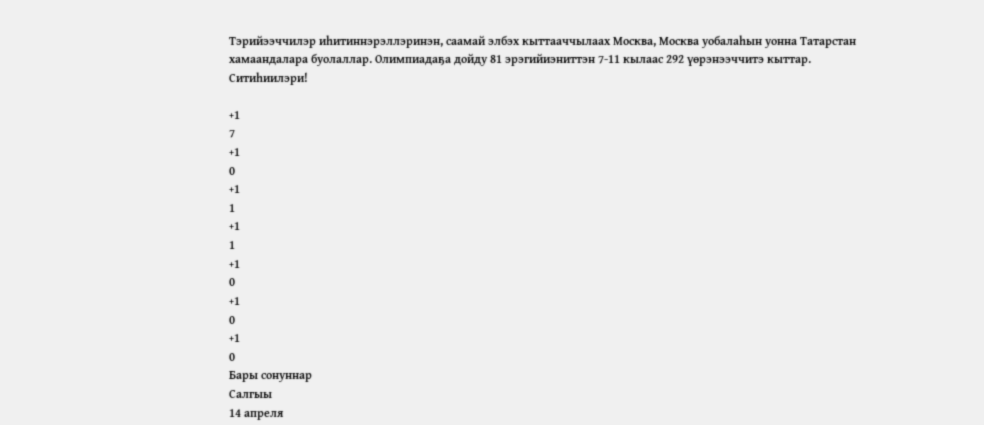Тэрийээччилэр иһитиннэрэллэринэн, саамай элбэх кыттааччылаах Москва, Москва уобалаһын уонна Татарстан хамаандалара буолаллар. Олимпиадаҕа дойду 81 эрэгийиэниттэн 7-11 кылаас 292 үөрэнээччитэ кыттар. Ситиһиилэри!

+1
7
+1
0
+1
1
+1
1
+1
0
+1
0
+1
0
Бары сонуннар
Салгыы
14 апреля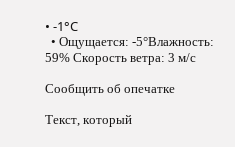• -1°C
  • Ощущается: -5°Влажность: 59% Скорость ветра: 3 м/с

Сообщить об опечатке

Текст, который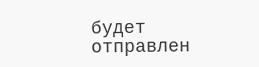будет отправлен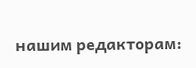нашим редакторам: